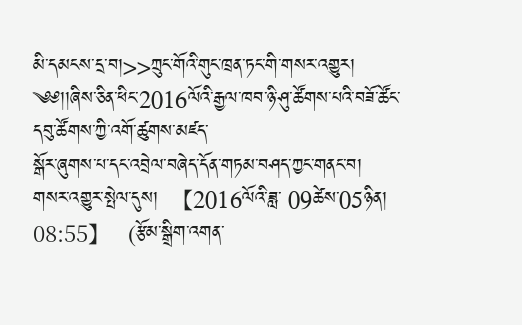མི་དམངས་དྲ་བ།>>ཀྲུང་གོའི་གུང་ཁྲན་ཏང་གི་གསར་འགྱུར།
༄༅།།ཞིས་ཅིན་ཕིང་2016ལོའི་རྒྱལ་ཁབ་ཉི་ཤུ་ཚོགས་པའི་བཟོ་ཚོང་དབུ་ཚོགས་ཀྱི་འགོ་ཚུགས་མཛད་
སྒོར་ཞུགས་པ་དང་འབྲེལ་བཞེད་དོན་གཏམ་བཤད་ཀྱང་གནང་བ།
གསར་འགྱུར་སྤེལ་དུས།  【2016ལོའི་ཟླ་ 09ཚེས་05ཉིན། 08:55】   (རྩོམ་སྒྲིག་འགན་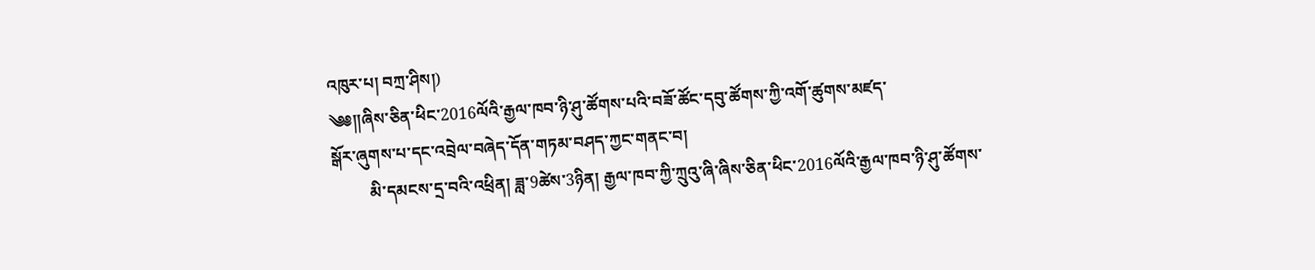འཁུར་པ། བཀྲ་ཤིས།)
༄༅།།ཞིས་ཅིན་ཕིང་2016ལོའི་རྒྱལ་ཁབ་ཉི་ཤུ་ཚོགས་པའི་བཟོ་ཚོང་དབུ་ཚོགས་ཀྱི་འགོ་ཚུགས་མཛད་
སྒོར་ཞུགས་པ་དང་འབྲེལ་བཞེད་དོན་གཏམ་བཤད་ཀྱང་གནང་བ།
         མི་དམངས་དྲ་བའི་འཕྲིན། ཟླ་9ཚེས་3ཉིན། རྒྱལ་ཁབ་ཀྱི་ཀྲུའུ་ཞི་ཞིས་ཅིན་ཕིང་2016ལོའི་རྒྱལ་ཁབ་ཉི་ཤུ་ཚོགས་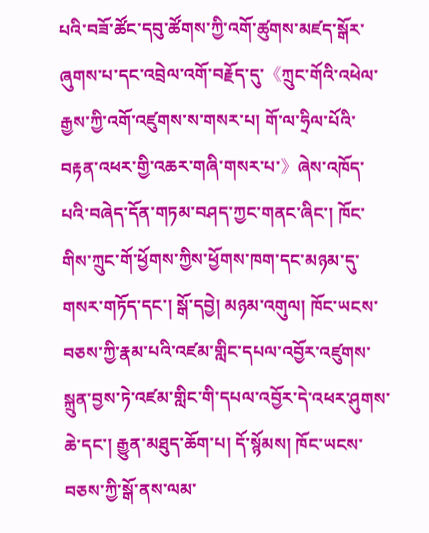པའི་བཟོ་ཚོང་དབུ་ཚོགས་ཀྱི་འགོ་ཚུགས་མཛད་སྒོར་ཞུགས་པ་དང་འབྲེལ་འགོ་བརྗོད་དུ་《ཀྲུང་གོའི་འཕེལ་རྒྱས་ཀྱི་འགོ་འཛུགས་ས་གསར་པ། གོ་ལ་ཧྲིལ་པོའི་བརྟན་འཕར་གྱི་འཆར་གཞི་གསར་པ་》ཞེས་འཁོད་པའི་བཞེད་དོན་གཏམ་བཤད་ཀྱང་གནང་ཞིང་། ཁོང་གིས་ཀྲུང་གོ་ཕྱོགས་ཀྱིས་ཕྱོགས་ཁག་དང་མཉམ་དུ་གསར་གཏོད་དང་། སྒོ་དབྱེ། མཉམ་འགུལ། ཁོང་ཡངས་བཅས་ཀྱི་རྣམ་པའི་འཛམ་གླིང་དཔལ་འབྱོར་འཛུགས་སྐྲུན་བྱས་ཏེ་འཛམ་གླིང་གི་དཔལ་འབྱོར་དེ་འཕར་ཤུགས་ཆེ་དང་། རྒྱུན་མཐུད་ཆོག་པ། དོ་སྙོམས། ཁོང་ཡངས་བཅས་ཀྱི་སྒོ་ནས་ལམ་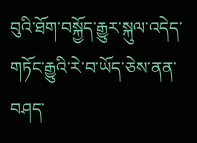བུའི་ཐོག་བསྐྱོད་རྒྱུར་སྐུལ་འདེད་གཏོང་རྒྱུའི་རེ་བ་ཡོད་ཅེས་ནན་བཤད་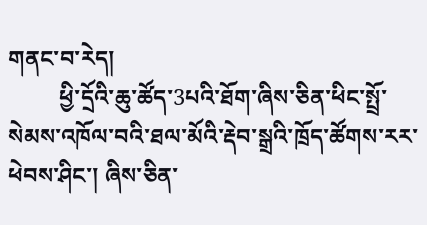གནང་བ་རེད།
         ཕྱི་དྲོའི་ཆུ་ཚོད་3པའི་ཐོག་ཞིས་ཅིན་ཕིང་སྤྲོ་སེམས་འཁོལ་བའི་ཐལ་མོའི་རྡེབ་སྒྲའི་ཁྲོད་ཚོགས་རར་ཕེབས་ཤིང་། ཞིས་ཅིན་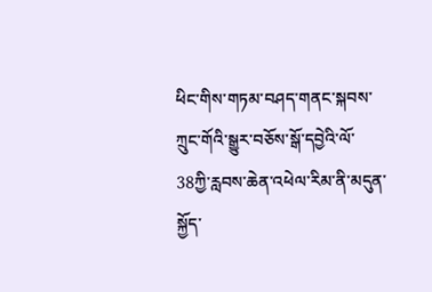ཕིང་གིས་གཏམ་བཤད་གནང་སྐབས་ཀྲུང་གོའི་སྒྱུར་བཅོས་སྒོ་དབྱེའི་ལོ་38ཀྱི་རླབས་ཆེན་འཕེལ་རིམ་ནི་མདུན་སྐྱོད་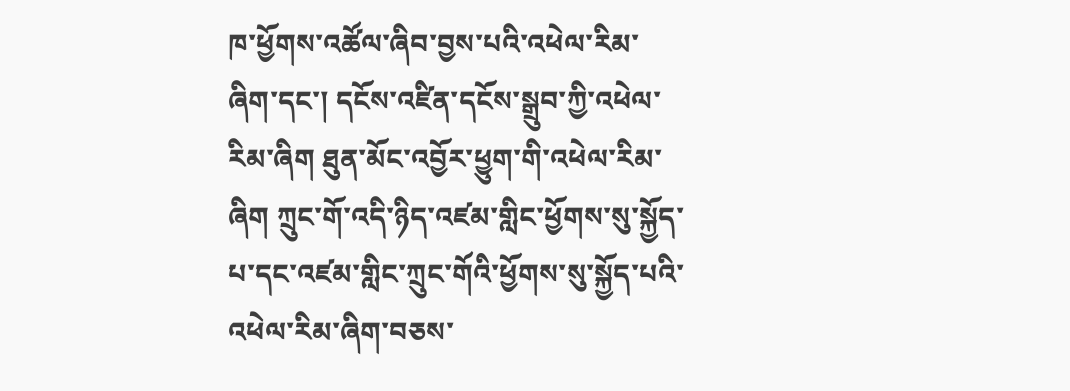ཁ་ཕྱོགས་འཚོལ་ཞིབ་བྱས་པའི་འཕེལ་རིམ་ཞིག་དང་། དངོས་འཛིན་དངོས་སྒྲུབ་ཀྱི་འཕེལ་རིམ་ཞིག ཐུན་མོང་འབྱོར་ཕྱུག་གི་འཕེལ་རིམ་ཞིག ཀྲུང་གོ་འདི་ཉིད་འཛམ་གླིང་ཕྱོགས་སུ་སྐྱོད་པ་དང་འཛམ་གླིང་ཀྲུང་གོའི་ཕྱོགས་སུ་སྐྱོད་པའི་འཕེལ་རིམ་ཞིག་བཅས་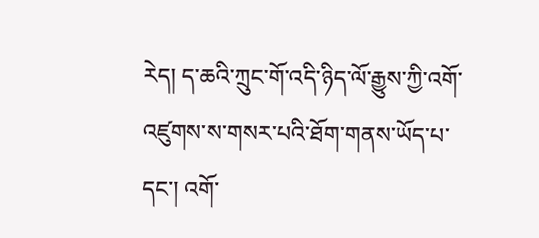རེད། ད་ཆའི་ཀྲུང་གོ་འདི་ཉིད་ལོ་རྒྱུས་ཀྱི་འགོ་འཛུགས་ས་གསར་པའི་ཐོག་གནས་ཡོད་པ་དང་། འགོ་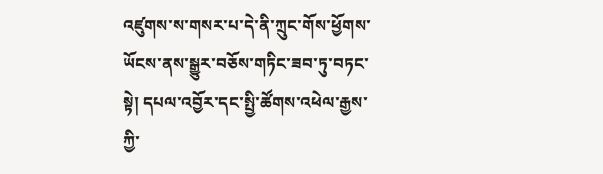འཛུགས་ས་གསར་པ་དེ་ནི་ཀྲུང་གོས་ཕྱོགས་ཡོངས་ནས་སྒྱུར་བཅོས་གཏིང་ཟབ་ཏུ་བཏང་སྟེ། དཔལ་འབྱོར་དང་སྤྱི་ཚོགས་འཕེལ་རྒྱས་ཀྱི་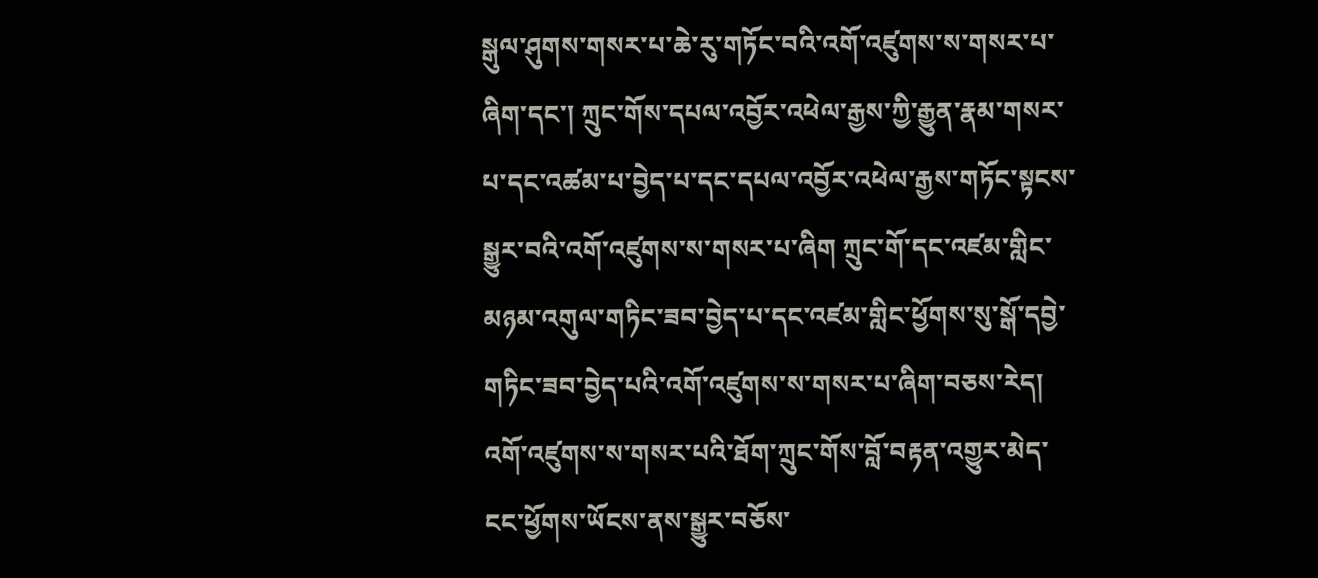སྒུལ་ཤུགས་གསར་པ་ཆེ་རུ་གཏོང་བའི་འགོ་འཛུགས་ས་གསར་པ་ཞིག་དང་། ཀྲུང་གོས་དཔལ་འབྱོར་འཕེལ་རྒྱས་ཀྱི་རྒྱུན་རྣམ་གསར་པ་དང་འཚམ་པ་བྱེད་པ་དང་དཔལ་འབྱོར་འཕེལ་རྒྱས་གཏོང་སྟངས་སྒྱུར་བའི་འགོ་འཛུགས་ས་གསར་པ་ཞིག ཀྲུང་གོ་དང་འཛམ་གླིང་མཉམ་འགུལ་གཏིང་ཟབ་བྱེད་པ་དང་འཛམ་གླིང་ཕྱོགས་སུ་སྒོ་དབྱེ་གཏིང་ཟབ་བྱེད་པའི་འགོ་འཛུགས་ས་གསར་པ་ཞིག་བཅས་རེད། འགོ་འཛུགས་ས་གསར་པའི་ཐོག་ཀྲུང་གོས་བློ་བརྟན་འགྱུར་མེད་ངང་ཕྱོགས་ཡོངས་ནས་སྒྱུར་བཅོས་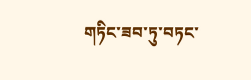གཏིང་ཟབ་ཏུ་བཏང་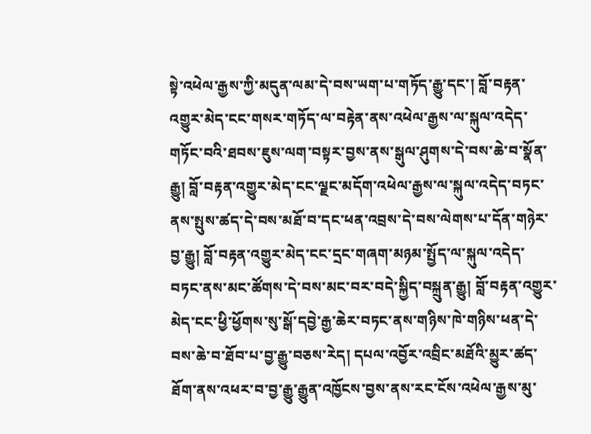སྟེ་འཕེལ་རྒྱས་ཀྱི་མདུན་ལམ་དེ་བས་ཡག་པ་གཏོད་རྒྱུ་དང་། བློ་བརྟན་འགྱུར་མེད་ངང་གསར་གཏོད་ལ་བརྟེན་ནས་འཕེལ་རྒྱས་ལ་སྐུལ་འདེད་གཏོང་བའི་ཐབས་ཇུས་ལག་བསྟར་བྱས་ནས་སྒུལ་ཤུགས་དེ་བས་ཆེ་བ་སྣོན་རྒྱུ། བློ་བརྟན་འགྱུར་མེད་ངང་ལྗང་མདོག་འཕེལ་རྒྱས་ལ་སྐུལ་འདེད་བཏང་ནས་སྤུས་ཚད་དེ་བས་མཐོ་བ་དང་ཕན་འབྲས་དེ་བས་ལེགས་པ་དོན་གཉེར་བྱ་རྒྱུ། བློ་བརྟན་འགྱུར་མེད་ངང་དྲང་གཞག་མཉམ་སྤྱོད་ལ་སྐུལ་འདེད་བཏང་ནས་མང་ཚོགས་དེ་བས་མང་བར་བདེ་སྐྱིད་བསྐྲུན་རྒྱུ། བློ་བརྟན་འགྱུར་མེད་ངང་ཕྱི་ཕྱོགས་སུ་སྒོ་དབྱེ་རྒྱ་ཆེར་བཏང་ནས་གཉིས་ཁེ་གཉིས་ཕན་དེ་བས་ཆེ་བ་ཐོབ་པ་བྱ་རྒྱུ་བཅས་རེད། དཔལ་འབྱོར་འབྲིང་མཐོའི་མྱུར་ཚད་ཐོག་ནས་འཕར་བ་བྱ་རྒྱུ་རྒྱུན་འཁྱོངས་བྱས་ནས་རང་ངོས་འཕེལ་རྒྱས་མུ་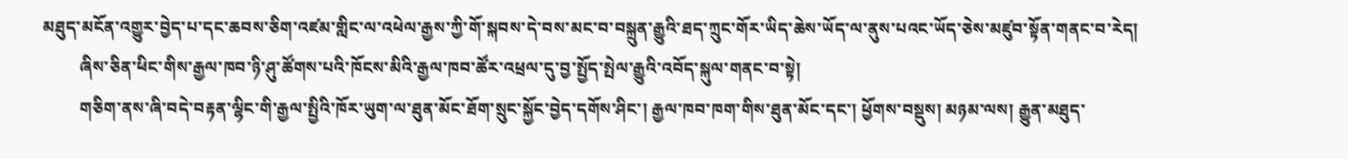མཐུད་མངོན་འགྱུར་བྱེད་པ་དང་ཆབས་ཅིག་འཛམ་གླིང་ལ་འཕེལ་རྒྱས་ཀྱི་གོ་སྐབས་དེ་བས་མང་བ་བསྐྲུན་རྒྱུའི་ཐད་ཀྲུང་གོར་ཡིད་ཆེས་ཡོད་ལ་ནུས་པའང་ཡོད་ཅེས་མཛུབ་སྟོན་གནང་བ་རེད།
         ཞིས་ཅིན་ཕིང་གིས་རྒྱལ་ཁབ་ཉི་ཤུ་ཚོགས་པའི་ཁོངས་མིའི་རྒྱལ་ཁབ་ཚོར་འཕྲལ་དུ་བྱ་སྤྱོད་སྤེལ་རྒྱུའི་འབོད་སྐུལ་གནང་བ་སྟེ།
         གཅིག་ནས་ཞི་བདེ་བརྟན་ལྷིང་གི་རྒྱལ་སྤྱིའི་ཁོར་ཡུག་ལ་ཐུན་མོང་ཐོག་སྲུང་སྐྱོང་བྱེད་དགོས་ཤིང་། རྒྱལ་ཁབ་ཁག་གིས་ཐུན་མོང་དང་། ཕྱོགས་བསྡུས། མཉམ་ལས། རྒྱུན་མཐུད་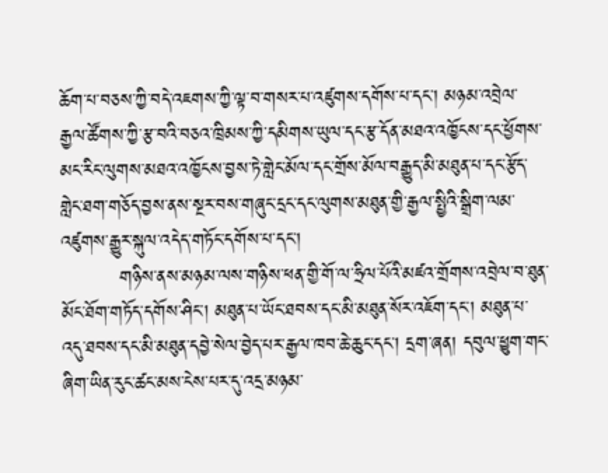ཆོག་པ་བཅས་ཀྱི་བདེ་འཇགས་ཀྱི་ལྟ་བ་གསར་པ་འཛུགས་དགོས་པ་དང་། མཉམ་འབྲེལ་རྒྱལ་ཚོགས་ཀྱི་རྩ་བའི་བཅའ་ཁྲིམས་ཀྱི་དམིགས་ཡུལ་དང་རྩ་དོན་མཐའ་འཁྱོངས་དང་ཕྱོགས་མང་རིང་ལུགས་མཐའ་འཁྱོངས་བྱས་ཏེ་གླེང་མོལ་དང་གྲོས་མོལ་བརྒྱུད་མི་མཐུན་པ་དང་རྩོད་གླེང་ཐག་གཅོད་བྱས་ནས་སྔར་བས་གཞུང་དྲང་དང་ལུགས་མཐུན་གྱི་རྒྱལ་སྤྱིའི་སྒྲིག་ལམ་འཛུགས་རྒྱུར་སྐུལ་འདེད་གཏོང་དགོས་པ་དང་།
         གཉིས་ནས་མཉམ་ལས་གཉིས་ཕན་གྱི་གོ་ལ་ཧྲིལ་པོའི་མཛའ་གྲོགས་འབྲེལ་བ་ཐུན་མོང་ཐོག་གཏོད་དགོས་ཤིང་། མཐུན་པ་ཡོང་ཐབས་དང་མི་མཐུན་སོར་འཇོག་དང་། མཐུན་པ་འདུ་ཐབས་དང་མི་མཐུན་དབྱེ་སེལ་བྱེད་པར་རྒྱལ་ཁབ་ཆེ་ཆུང་དང་། དྲག་ཞན། དབུལ་ཕྱུག་གང་ཞིག་ཡིན་རུང་ཚང་མས་ངེས་པར་དུ་འདྲ་མཉམ་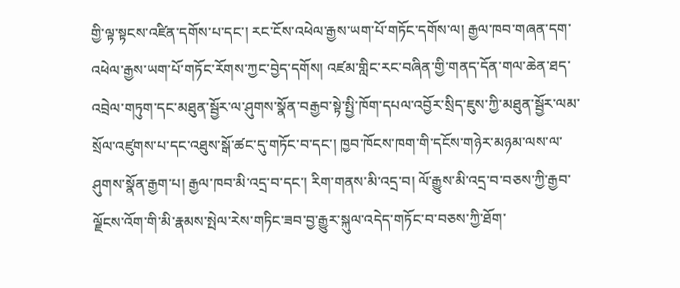གྱི་ལྟ་སྟངས་འཛིན་དགོས་པ་དང་། རང་ངོས་འཕེལ་རྒྱས་ཡག་པོ་གཏོང་དགོས་ལ། རྒྱལ་ཁབ་གཞན་དག་འཕེལ་རྒྱས་ཡག་པོ་གཏོང་རོགས་ཀྱང་བྱེད་དགོས། འཛམ་གླིང་རང་བཞིན་གྱི་གནད་དོན་གལ་ཆེན་ཐད་འབྲེལ་གཏུག་དང་མཐུན་སྦྱོར་ལ་ཤུགས་སྣོན་བརྒྱབ་སྟེ་སྤྱི་ཁོག་དཔལ་འབྱོར་སྲིད་ཇུས་ཀྱི་མཐུན་སྦྱོར་ལམ་སྲོལ་འཛུགས་པ་དང་འཐུས་སྒོ་ཚང་དུ་གཏོང་བ་དང་། ཁྱབ་ཁོངས་ཁག་གི་དངོས་གཉེར་མཉམ་ལས་ལ་ཤུགས་སྣོན་རྒྱག་པ། རྒྱལ་ཁབ་མི་འདྲ་བ་དང་། རིག་གནས་མི་འདྲ་བ། ལོ་རྒྱུས་མི་འདྲ་བ་བཅས་ཀྱི་རྒྱབ་ལྗོངས་འོག་གི་མི་རྣམས་སྤེལ་རེས་གཏིང་ཟབ་བྱ་རྒྱུར་སྐུལ་འདེད་གཏོང་བ་བཅས་ཀྱི་ཐོག་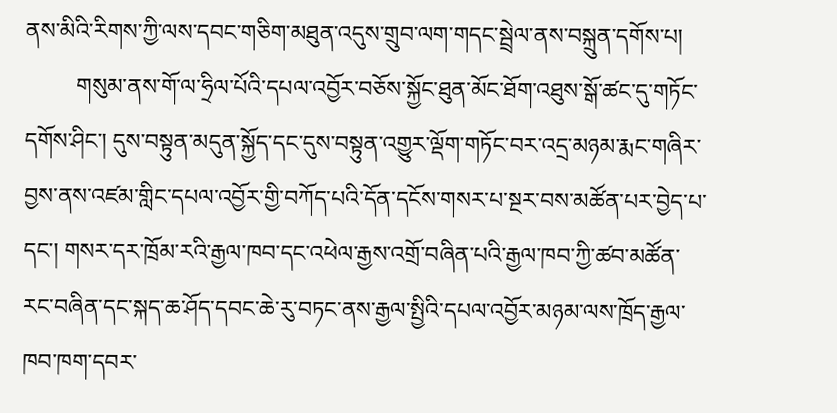ནས་མིའི་རིགས་ཀྱི་ལས་དབང་གཅིག་མཐུན་འདུས་གྲུབ་ལག་གདང་སྦྲེལ་ནས་བསྐྲུན་དགོས་པ།
         གསུམ་ནས་གོ་ལ་ཧྲིལ་པོའི་དཔལ་འབྱོར་བཅོས་སྐྱོང་ཐུན་མོང་ཐོག་འཐུས་སྒོ་ཚང་དུ་གཏོང་དགོས་ཤིང་། དུས་བསྟུན་མདུན་སྐྱོད་དང་དུས་བསྟུན་འགྱུར་ལྡོག་གཏོང་བར་འདྲ་མཉམ་རྨང་གཞིར་བྱས་ནས་འཛམ་གླིང་དཔལ་འབྱོར་གྱི་བཀོད་པའི་དོན་དངོས་གསར་པ་སྔར་བས་མཚོན་པར་བྱེད་པ་དང་། གསར་དར་ཁྲོམ་རའི་རྒྱལ་ཁབ་དང་འཕེལ་རྒྱས་འགྲོ་བཞིན་པའི་རྒྱལ་ཁབ་ཀྱི་ཚབ་མཚོན་རང་བཞིན་དང་སྐད་ཆ་ཤོད་དབང་ཆེ་རུ་བཏང་ནས་རྒྱལ་སྤྱིའི་དཔལ་འབྱོར་མཉམ་ལས་ཁྲོད་རྒྱལ་ཁབ་ཁག་དབར་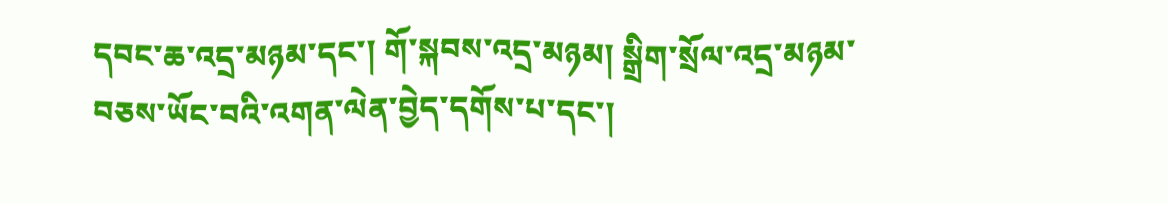དབང་ཆ་འདྲ་མཉམ་དང་། གོ་སྐབས་འདྲ་མཉམ། སྒྲིག་སྲོལ་འདྲ་མཉམ་བཅས་ཡོང་བའི་འགན་ལེན་བྱེད་དགོས་པ་དང་།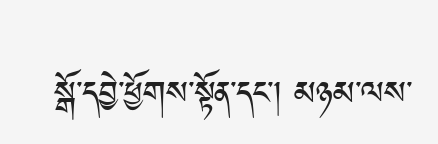སྒོ་དབྱེ་ཕྱོགས་སྟོན་དང་། མཉམ་ལས་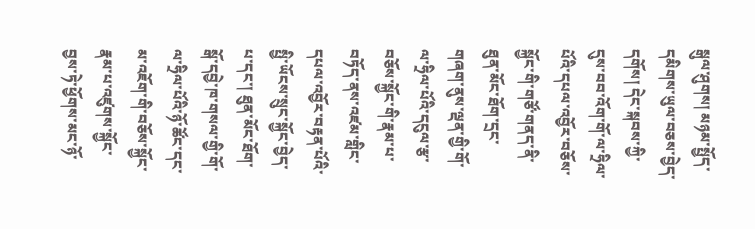སྒུལ་ཤུགས། མཉམ་སྤྱོད་དམིགས་ཡུལ་བཅས་བྱེད་དགོས། དེང་སྐབས་ཀྱི་དུས་བབ་འོག་གོ་ལ་ཧྲིལ་པོའི་དཔལ་འབྱོར་བཅོས་སྐྱོང་གི་གཙོ་གནད་ནི་ཐུན་མོང་ཐོག་དྲང་གཞག་ནུས་ལྡན་གྱི་གོ་ལ་ཧྲིལ་པོའི་དངུལ་རྩ་བཅོས་སྐྱོང་གི་རྣམ་པ་བཏོད་ནས་འཛམ་གླིང་དཔལ་འབྱོར་བརྟན་པོའི་སྤྱི་ཡོངས་སྲུང་སྐྱོང་བྱེད་པ་དང་། ཐུན་མོང་ཐོག་སྒོ་དབྱེ་ཁ་གསལ་གྱི་གོ་ལ་ཧྲིལ་པོའི་ཉོ་ཚོང་དང་མ་འཇོག་གི་བཅོས་སྐྱོང་རྣམ་པ་འཛུགས་སྐྱོང་བྱས་ཏེ་ཕྱོགས་མང་ཉོ་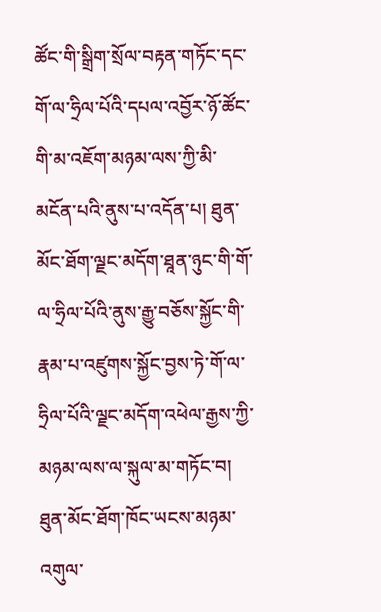ཚོང་གི་སྒྲིག་སྲོལ་བརྟན་གཏོང་དང་གོ་ལ་ཧྲིལ་པོའི་དཔལ་འབྱོར་ཉོ་ཚོང་གི་མ་འཇོག་མཉམ་ལས་ཀྱི་མི་མངོན་པའི་ནུས་པ་འདོན་པ། ཐུན་མོང་ཐོག་ལྗང་མདོག་ཐཱན་ཉུང་གི་གོ་ལ་ཧྲིལ་པོའི་ནུས་རྒྱུ་བཅོས་སྐྱོང་གི་རྣམ་པ་འཛུགས་སྐྱོང་བྱས་ཏེ་གོ་ལ་ཧྲིལ་པོའི་ལྗང་མདོག་འཕེལ་རྒྱས་ཀྱི་མཉམ་ལས་ལ་སྐུལ་མ་གཏོང་བ། ཐུན་མོང་ཐོག་ཁོང་ཡངས་མཉམ་འགུལ་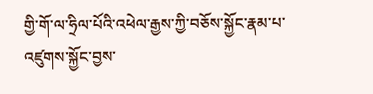གྱི་གོ་ལ་ཧྲིལ་པོའི་འཕེལ་རྒྱས་ཀྱི་བཅོས་སྐྱོང་རྣམ་པ་འཛུགས་སྐྱོང་བྱས་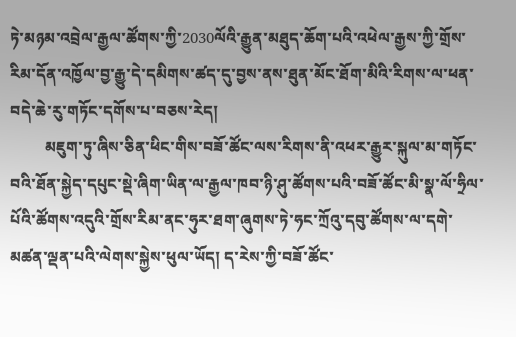ཏེ་མཉམ་འབྲེལ་རྒྱལ་ཚོགས་ཀྱི་2030ལོའི་རྒྱུན་མཐུད་ཆོག་པའི་འཕེལ་རྒྱས་ཀྱི་གྲོས་རིམ་དོན་འཁྱོལ་བྱ་རྒྱུ་དེ་དམིགས་ཚད་དུ་བྱས་ནས་ཐུན་མོང་ཐོག་མིའི་རིགས་ལ་ཕན་བདེ་ཆེ་རུ་གཏོང་དགོས་པ་བཅས་རེད།
         མཇུག་ཏུ་ཞིས་ཅིན་ཕིང་གིས་བཟོ་ཚོང་ལས་རིགས་ནི་འཕར་རྒྱུར་སྐུལ་མ་གཏོང་བའི་ཐོན་སྐྱེད་དཔུང་སྡེ་ཞིག་ཡིན་ལ་རྒྱལ་ཁབ་ཉི་ཤུ་ཚོགས་པའི་བཟོ་ཚོང་མི་སྣ་ལོ་ཧྲིལ་པོའི་ཚོགས་འདུའི་གྲོས་རིམ་ནང་ཧུར་ཐག་ཞུགས་ཏེ་ཧང་ཀྲོའུ་དབུ་ཚོགས་ལ་དགེ་མཚན་ལྡན་པའི་ལེགས་སྐྱེས་ཕུལ་ཡོད། ད་རེས་ཀྱི་བཟོ་ཚོང་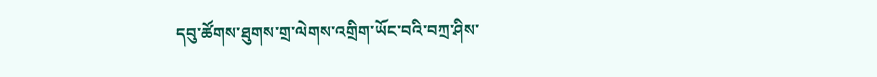དབུ་ཚོགས་ཐུགས་གྲ་ལེགས་འགྲིག་ཡོང་བའི་བཀྲ་ཤིས་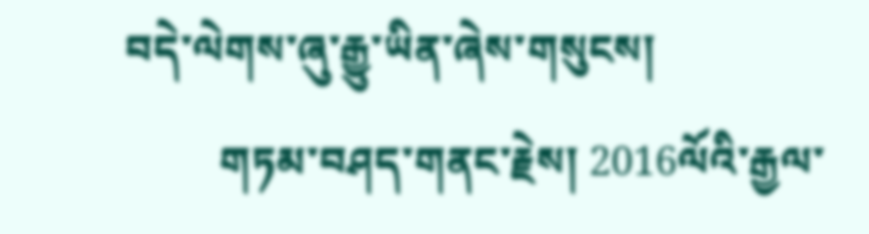བདེ་ལེགས་ཞུ་རྒྱུ་ཡིན་ཞེས་གསུངས།
         གཏམ་བཤད་གནང་རྗེས། 2016ལོའི་རྒྱལ་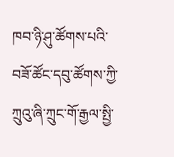ཁབ་ཉི་ཤུ་ཚོགས་པའི་བཟོ་ཚོང་དབུ་ཚོགས་ཀྱི་ཀྲུའུ་ཞི་ཀྲུང་གོ་རྒྱལ་སྤྱི་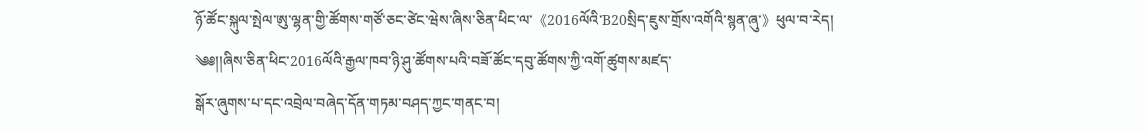ཉོ་ཚོང་སྐུལ་སྤེལ་ཨུ་ལྷན་གྱི་ཚོགས་གཙོ་ཅང་ཙེང་ཝེས་ཞིས་ཅིན་ཕིང་ལ་《2016ལོའི་B20སྲིད་ཇུས་གྲོས་འགོའི་སྙན་ཞུ་》ཕུལ་བ་རེད།
༄༅།།ཞིས་ཅིན་ཕིང་2016ལོའི་རྒྱལ་ཁབ་ཉི་ཤུ་ཚོགས་པའི་བཟོ་ཚོང་དབུ་ཚོགས་ཀྱི་འགོ་ཚུགས་མཛད་
སྒོར་ཞུགས་པ་དང་འབྲེལ་བཞེད་དོན་གཏམ་བཤད་ཀྱང་གནང་བ།